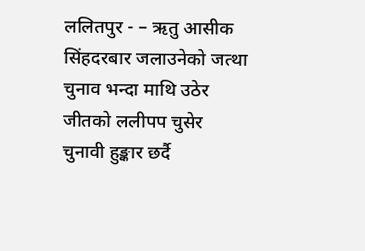ललितपुर - – ऋतु आसीक
सिंहदरबार जलाउनेको जत्था
चुनाव भन्दा माथि उठेर
जीतको ललीपप चुसेर
चुनावी हुङ्कार छर्दै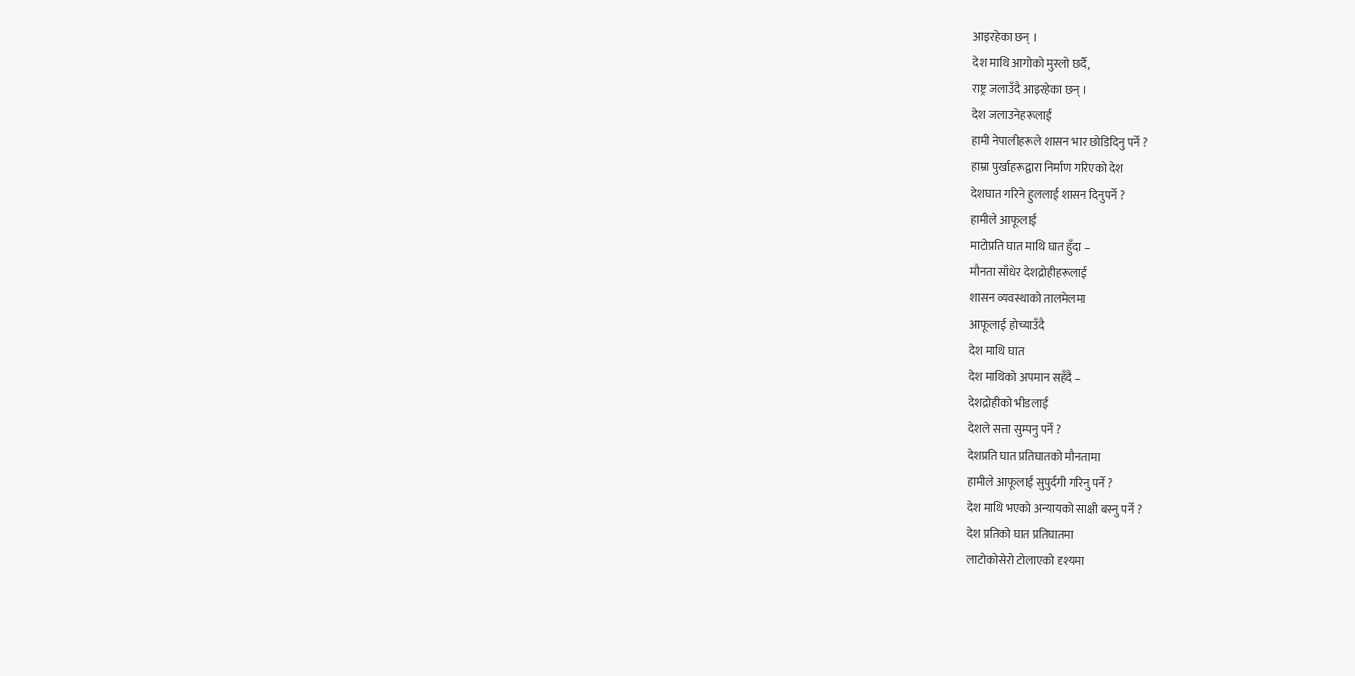आइरहेका छन् ।
देश माथि आगोको मुस्लो छर्दै,
राष्ट्र जलाउँदै आइरहेका छन् ।
देश जलाउनेहरूलाई
हामी नेपालीहरूले शासन भार छोडिदिनु पर्ने ?
हाम्रा पुर्खाहरूद्वारा निर्माण गरिएको देश
देशघात गरिने हुललाई शासन दिनुपर्ने ?
हामीले आफूलाई
माटोप्रति घात माथि घात हुँदा –
मौनता साँधेर देशद्रोहीहरूलाई
शासन व्यवस्थाको तालमेलमा
आफूलाई होच्याउँदै
देश माथि घात
देश माथिको अपमान सहँदै –
देशद्रोहीको भीडलाई
देशले सत्ता सुम्पनु पर्ने ?
देशप्रति घात प्रतिघातको मौनतामा
हामीले आफूलाई सुपुर्दगी गरिनु पर्ने ?
देश माथि भएको अन्यायको साक्षी बस्नु पर्ने ?
देश प्रतिको घात प्रतिघातमा
लाटोकोसेरो टोलाएको दृश्यमा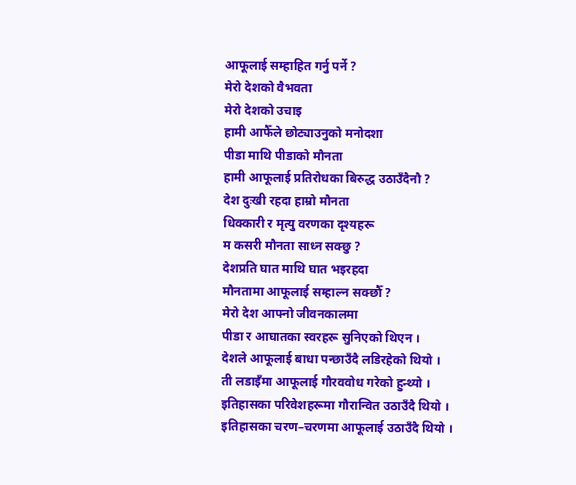आफूलाई सम्हाहित गर्नु पर्ने ?
मेरो देशको वैभवता
मेरो देशको उचाइ
हामी आफैँले छोट्याउनुको मनोदशा
पीडा माथि पीडाको मौनता
हामी आफूलाई प्रतिरोधका बिरुद्ध उठाउँदैनौ ?
देश दुःखी रहदा हाम्रो मौनता
धिक्कारी र मृत्यु वरणका दृश्यहरू
म कसरी मौनता साध्न सक्छु ?
देशप्रति घात माथि घात भइरहदा
मौनतामा आफूलाई सम्हाल्न सक्छौँ ?
मेरो देश आफ्नो जीवनकालमा
पीडा र आघातका स्वरहरू सुनिएको थिएन ।
देशले आफूलाई बाधा पन्छाउँदै लडिरहेको थियो ।
ती लडाइँमा आफूलाई गौरववोध गरेको हुन्थ्यो ।
इतिहासका परिवेशहरूमा गौरान्वित उठाउँदै थियो ।
इतिहासका चरण–चरणमा आफूलाई उठाउँदै थियो ।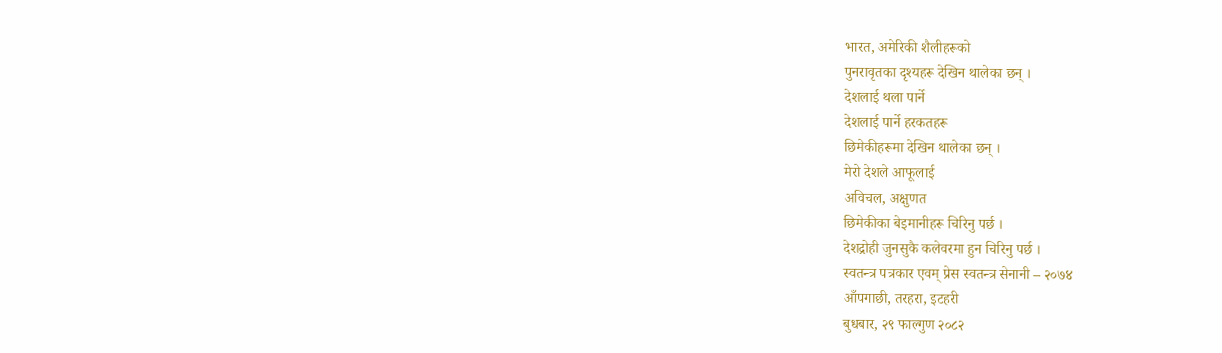भारत, अमेरिकी शैलीहरूको
पुनरावृतका दृश्यहरू देखिन थालेका छन् ।
देशलाई थला पार्ने
देशलाई पार्ने हरकतहरू
छिमेकीहरूमा देखिन थालेका छन् ।
मेरो देशले आफूलाई
अविचल, अक्षुणत
छिमेकीका बेइमानीहरू चिरिनु पर्छ ।
देशद्रोही जुनसुकै कलेवरमा हुन चिरिनु पर्छ ।
स्वतन्त्र पत्रकार एवम् प्रेस स्वतन्त्र सेनानी – २०७४
आँपगाछी, तरहरा, इटहरी
बुधबार, २९ फाल्गुण २०८२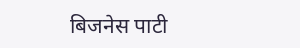बिजनेस पाटी